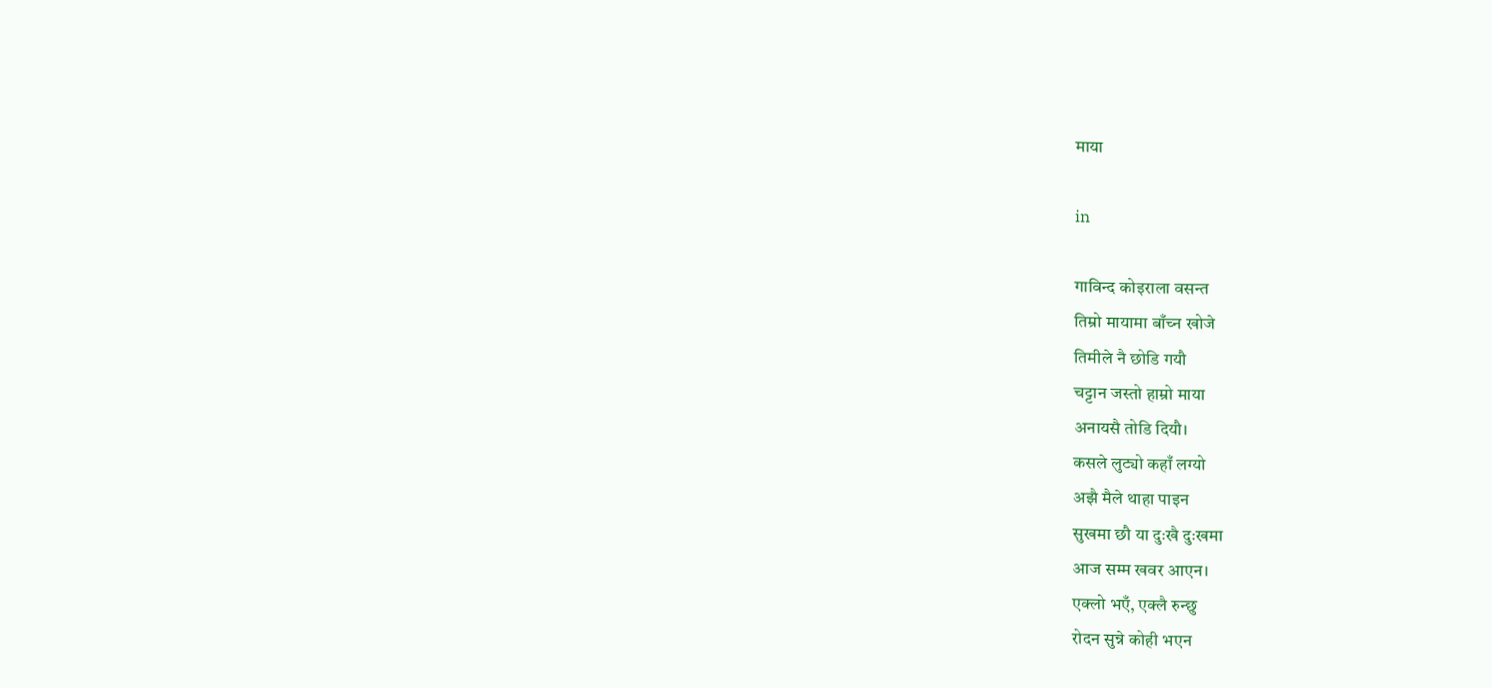माया

in

गाविन्द कोइराला वसन्त
तिम्रो मायामा बाँच्न खोजे
तिमीले नै छोडि गयौ
चट्टान जस्तो हाम्रो माया
अनायसै तोडि दियौ।
कसले लुट्यो कहाँ लग्यो
अझै मैले थाहा पाइन
सुखमा छौ या दुःखै दुःखमा
आज सम्म खवर आएन।
एक्लो भएँ, एक्लै रुन्छु
रोदन सुन्ने कोही भएन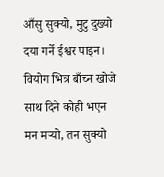आँसु सुक्यो, मुटु दुख्यो
दया गर्ने ईश्वर पाइन।
वियोग भित्र बाँच्न खोजे
साथ दिने कोही भएन
मन मर्‍यो, तन सुक्यो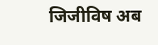जिजीविष अब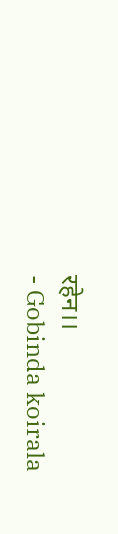रहेन।।
- Gobinda koirala